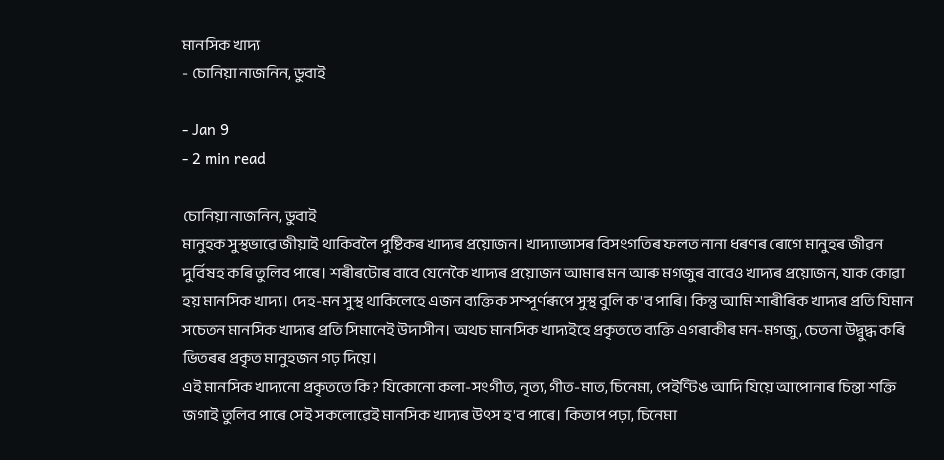মানসিক খাদ্য
- চোনিয়া নাজনিন, ডুবাই

- Jan 9
- 2 min read

চোনিয়া নাজনিন, ডুবাই
মানুহক সুস্থভাৱে জীয়াই থাকিবলৈ পুষ্টিকৰ খাদ্যৰ প্ৰয়োজন। খাদ্যাভ্যাসৰ বিসংগতিৰ ফলত নানা ধৰণৰ ৰোগে মানুহৰ জীৱন দুৰ্বিষহ কৰি তুলিব পাৰে। শৰীৰটোৰ বাবে যেনেকৈ খাদ্যৰ প্ৰয়োজন আমাৰ মন আৰু মগজুৰ বাবেও খাদ্যৰ প্ৰয়োজন, যাক কোৱা হয় মানসিক খাদ্য। দেহ-মন সুস্থ থাকিলেহে এজন ব্যক্তিক সম্পূৰ্ণৰূপে সুস্থ বুলি ক'ব পাৰি। কিন্তু আমি শাৰীৰিক খাদ্যৰ প্ৰতি যিমান সচেতন মানসিক খাদ্যৰ প্ৰতি সিমানেই উদাসীন। অথচ মানসিক খাদ্যইহে প্ৰকৃততে ব্যক্তি এগৰাকীৰ মন-মগজু, চেতনা উদ্বুদ্ধ কৰি ভিতৰৰ প্ৰকৃত মানুহজন গঢ় দিয়ে।
এই মানসিক খাদ্যনো প্ৰকৃততে কি? যিকোনো কলা-সংগীত, নৃত্য, গীত-মাত, চিনেমা, পেইণ্টিঙ আদি যিয়ে আপোনাৰ চিন্তা শক্তি জগাই তুলিব পাৰে সেই সকলোৱেই মানসিক খাদ্যৰ উৎস হ'ব পাৰে। কিতাপ পঢ়া, চিনেমা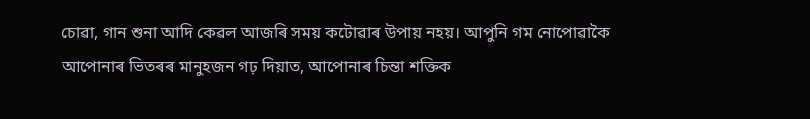চোৱা, গান শুনা আদি কেৱল আজৰি সময় কটোৱাৰ উপায় নহয়। আপুনি গম নোপোৱাকৈ আপোনাৰ ভিতৰৰ মানুহজন গঢ় দিয়াত, আপোনাৰ চিন্তা শক্তিক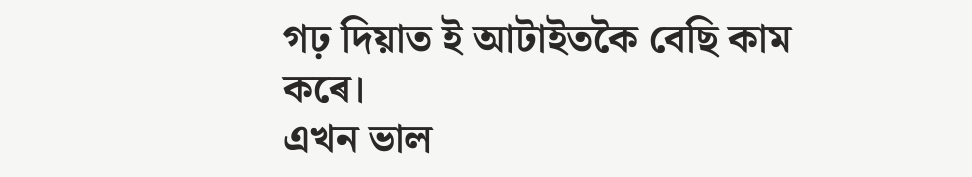গঢ় দিয়াত ই আটাইতকৈ বেছি কাম কৰে।
এখন ভাল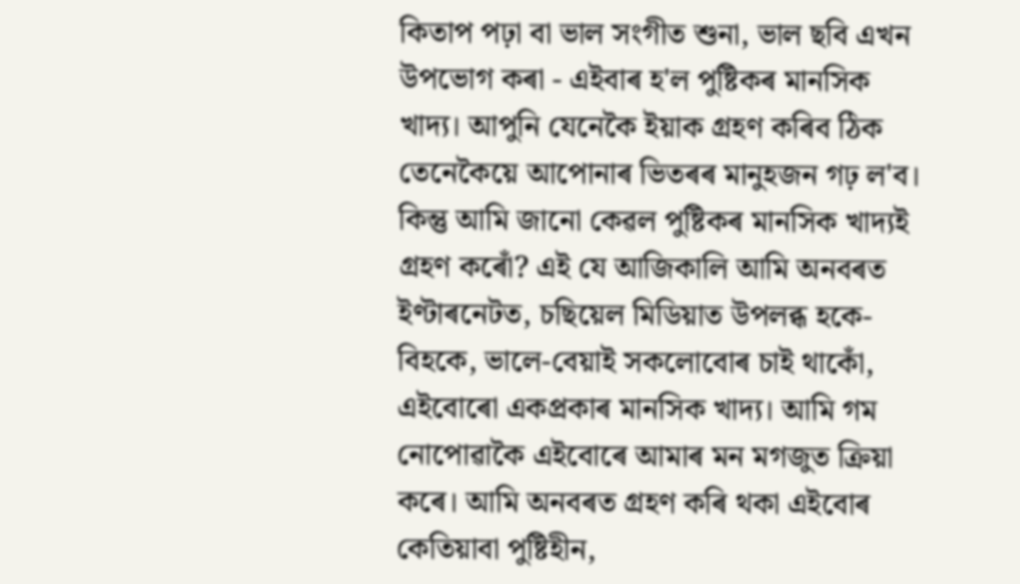কিতাপ পঢ়া বা ভাল সংগীত শুনা, ভাল ছবি এখন উপভোগ কৰা - এইবাৰ হ'ল পুষ্টিকৰ মানসিক খাদ্য। আপুনি যেনেকৈ ইয়াক গ্ৰহণ কৰিব ঠিক তেনেকৈয়ে আপোনাৰ ভিতৰৰ মানুহজন গঢ় ল'ব। কিন্তু আমি জানো কেৱল পুষ্টিকৰ মানসিক খাদ্যই গ্ৰহণ কৰোঁ? এই যে আজিকালি আমি অনবৰত ইণ্টাৰনেটত, চছিয়েল মিডিয়াত উপলব্ধ হকে-বিহকে, ভালে-বেয়াই সকলোবোৰ চাই থাকোঁ, এইবোৰো একপ্ৰকাৰ মানসিক খাদ্য। আমি গম নোপোৱাকৈ এইবোৰে আমাৰ মন মগজুত ক্ৰিয়া কৰে। আমি অনবৰত গ্ৰহণ কৰি থকা এইবোৰ কেতিয়াবা পুষ্টিহীন,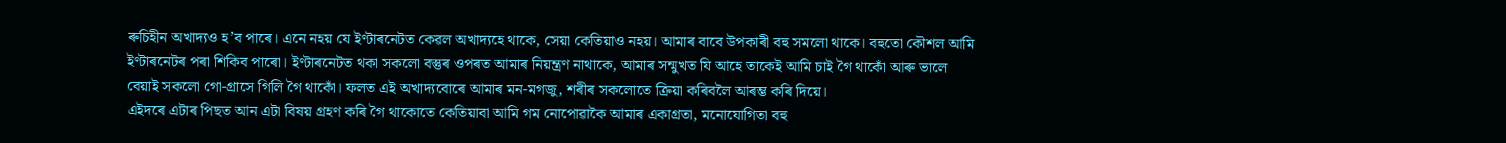ৰুচিহীন অখাদ্যও হ’ব পাৰে। এনে নহয় যে ইণ্টাৰনেটত কেৱল অখাদ্যহে থাকে, সেয়া কেতিয়াও নহয়। আমাৰ বাবে উপকাৰী বহু সমলো থাকে। বহুতো কৌশল আমি ইণ্টাৰনেটৰ পৰা শিকিব পাৰো। ইণ্টাৰনেটত থকা সকলো বস্তুৰ ওপৰত আমাৰ নিয়ন্ত্ৰণ নাথাকে, আমাৰ সন্মুখত যি আহে তাকেই আমি চাই গৈ থাকোঁ আৰু ভালে বেয়াই সকলো গো-গ্ৰাসে গিলি গৈ থাকোঁ। ফলত এই অখাদ্যবোৰে আমাৰ মন-মগজু, শৰীৰ সকলোতে ক্ৰিয়া কৰিবলৈ আৰম্ভ কৰি দিয়ে।
এইদৰে এটাৰ পিছত আন এটা বিষয় গ্ৰহণ কৰি গৈ থাকোতে কেতিয়াবা আমি গম নোপোৱাকৈ আমাৰ একাগ্ৰতা, মনোযোগিতা বহু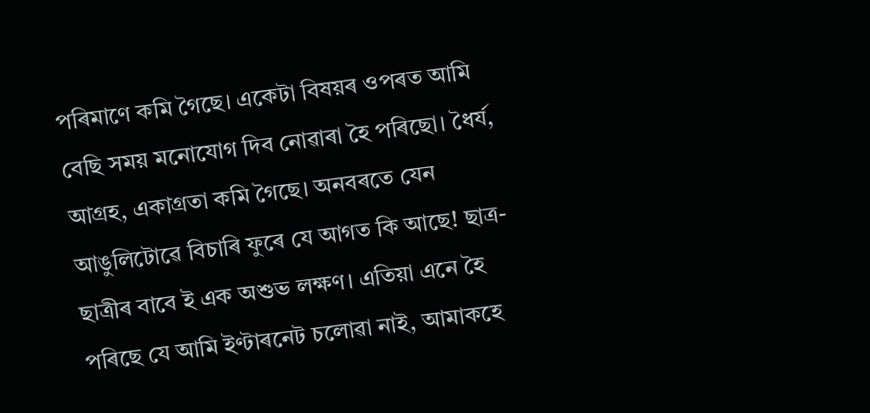পৰিমাণে কমি গৈছে। একেটা বিষয়ৰ ওপৰত আমি বেছি সময় মনোযোগ দিব নোৱাৰা হৈ পৰিছো। ধৈৰ্য, আগ্ৰহ, একাগ্ৰতা কমি গৈছে। অনবৰতে যেন আঙুলিটোৱে বিচাৰি ফুৰে যে আগত কি আছে! ছাত্ৰ-ছাত্ৰীৰ বাবে ই এক অশুভ লক্ষণ। এতিয়া এনে হৈ পৰিছে যে আমি ইণ্টাৰনেট চলোৱা নাই, আমাকহে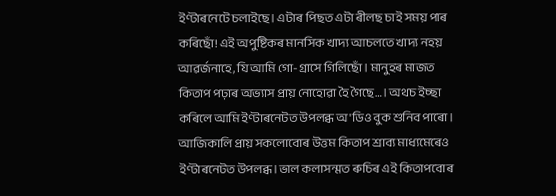ইণ্টাৰনেটে চলাইছে। এটাৰ পিছত এটা ৰীলছ চাই সময় পাৰ কৰিছোঁ! এই অপুষ্টিকৰ মানসিক খাদ্য আচলতে খাদ্য নহয় আৱৰ্জনাহে, যি আমি গো-গ্ৰাসে গিলিছোঁ। মানুহৰ মাজত কিতাপ পঢ়াৰ অভ্যাস প্ৰায় নোহোৱা হৈ গৈছে…। অথচ ইচ্ছা কৰিলে আমি ইণ্টাৰনেটত উপলব্ধ অ'ডিও বুক শুনিব পাৰো। আজিকালি প্ৰায় সকলোবোৰ উত্তম কিতাপ শ্ৰাব্য মাধ্যমেৰেও ইণ্টাৰনেটত উপলব্ধ। ভাল কলাসন্মত ৰুচিৰ এই কিতাপবোৰ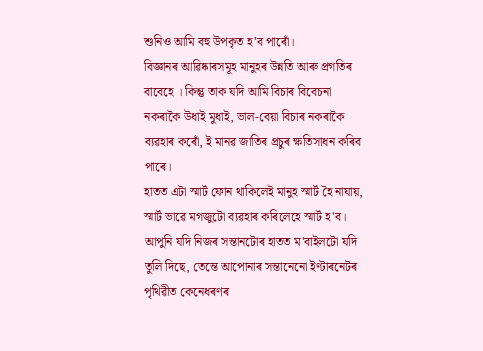শুনিও আমি বহু উপকৃত হ’ব পাৰোঁ।
বিজ্ঞানৰ আৱিষ্কাৰসমূহ মানুহৰ উন্নতি আৰু প্ৰগতিৰ বাবেহে । কিন্তু তাক যদি আমি বিচাৰ বিবেচনা নকৰাকৈ উধাই মুধাই, ভাল-বেয়া বিচাৰ নকৰাকৈ ব্যৱহাৰ কৰোঁ, ই মানৱ জাতিৰ প্ৰচুৰ ক্ষতিসাধন কৰিব পাৰে।
হাতত এটা স্মাৰ্ট ফোন থাকিলেই মানুহ স্মাৰ্ট হৈ নাযায়, স্মাৰ্ট ভাৱে মগজুটো ব্যৱহাৰ কৰিলেহে স্মাৰ্ট হ'ব। আপুনি যদি নিজৰ সন্তানটোৰ হাতত ম'বাইলটো যদি তুলি দিছে, তেন্তে আপোনাৰ সন্তানেনো ইণ্টাৰনেটৰ পৃথিৱীত কেনেধৰণৰ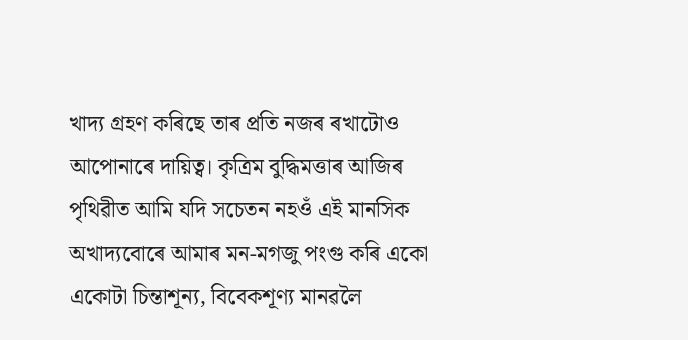খাদ্য গ্ৰহণ কৰিছে তাৰ প্ৰতি নজৰ ৰখাটোও আপোনাৰে দায়িত্ব। কৃত্ৰিম বুদ্ধিমত্তাৰ আজিৰ পৃথিৱীত আমি যদি সচেতন নহওঁ এই মানসিক অখাদ্যবোৰে আমাৰ মন-মগজু পংগু কৰি একো একোটা চিন্তাশূন্য, বিবেকশূণ্য মানৱলৈ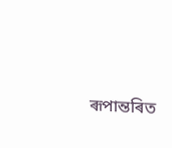ৰূপান্তৰিত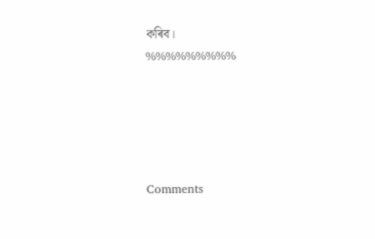কৰিব।
%%%%%%%%%





Comments